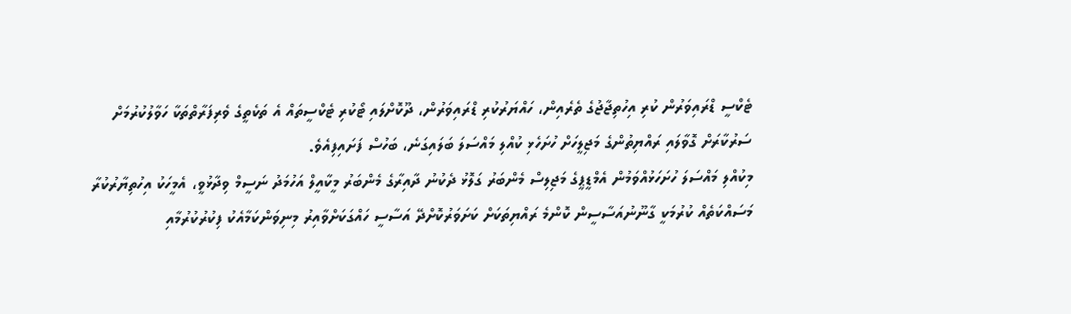ޓެކްސީ ޑްރައިވަރުން ކުރި އިހުތިޖާޖުގެ ތެރެއިން، ހައްޔަރުކުރި ޑްރައިވަރުން، ދޫކޮށްލައި ޓޯކުރި ޓެކްސީތައް އެ ތަކެތީގެ ވެރިފަރާތްތަކާ ހަވާލުކުރުމަށް ސަރުކާރަށް ގޮވާލައި ރައްޔިތުންގެ މަޖިލީހަށް ހުށަހެޅި ކުއްލި މައްސަލަ ބަލައިގަނެ، ބަހުސް ފަށައިފިއެވެ.
މިކުއްލި މައްސަލަ ހުށަހަޅުއްވަމުން އެމްޑީޕީގެ މަޖިލިސް މެންބަރު ގަލޮޅު ދެކުނު ދާއިރާގެ މެންބަރު މީކާއީލް އަހުމަދު ނަސީމް ވިދާޅުވީ، އެމީހަކު އިހުތިޔާރުކުރާ މަސައްކަތެއް ކުރުމަކީ ގާނޫނުއަސާސީން ކޮންމެ ރައްޔިތަކަށް ކަށަވަރުކޮށްދޭ އަސާސީ ހައްގަކަށްވާއިރު މިނިވަންކަމާއެކު ފިކުރުކުރުމާއި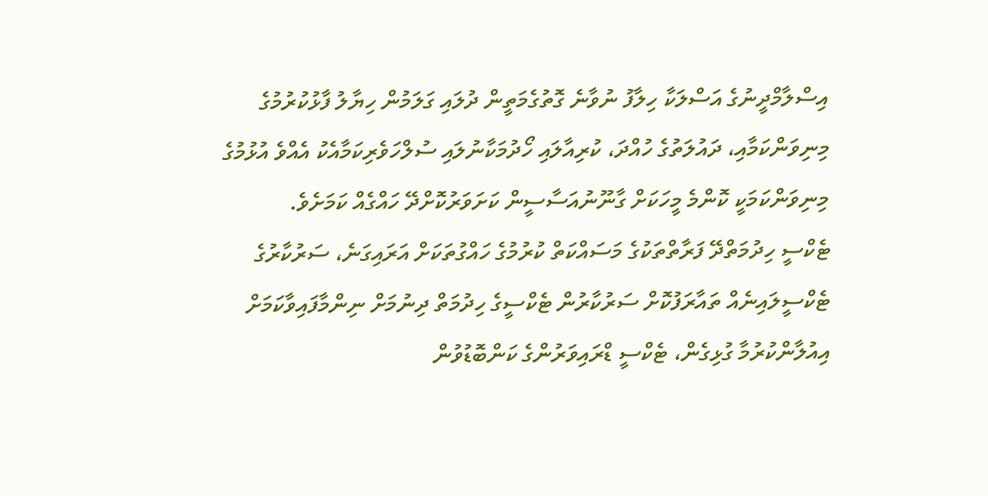އިސްލާމްދީނުގެ އަސްލަކާ ހިލާފު ނުވާނެ ގޮތުގެމަތީން ދުލައި ގަލަމުން ހިޔާލު ފާޅުކުރުމުގެ މިނިވަންކަމާއި، ދައުލަތުގެ ހުއްދަ، ކުރިއާލައި ހޯދުމަކާނުލައި ސުލްހަވެރިކަމާއެކު އެއްވެ އުޅުމުގެ މިނިވަންކަމަކީ ކޮންމެ މީހަކަށް ގާނޫނުއަސާސީން ކަށަވަރުކޮށްދޭ ހައްގެއް ކަމަށެވެ.
ޓެކްސީ ހިދުމަތްދޭ ފަރާތްތަކުގެ މަސައްކަތް ކުރުމުގެ ހައްގުތަކަށް އަރައިގަނެ، ސަރުކާރުގެ ޓެކްސީލައިނެއް ތައާރަފުކޮށް ސަރުކާރުން ޓެކްސީގެ ހިދުމަތް ދިނުމަށް ނިންމާފައިވާކަމަށް އިއުލާންކުރުމާ ގުޅިގެން، ޓެކްސީ ޑްރައިވަރުންގެ ކަންބޮޑުވުން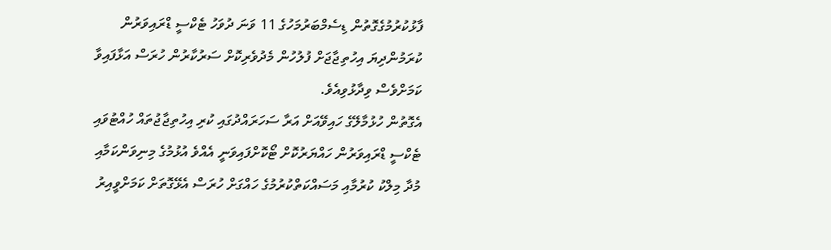ފާޅުކުރުމުގެގޮތުން ޑިސެމްބަރުމަހުގެ 11 ވަނަ ދުވަހު ޓެކްސީ ޑްރައިވަރުން ކުރަމުންދިޔަ އިހުތިޖާޖަށް ފުލުހުން މެދުވެރިކޮށް ސަރުކާރުން ހުރަސް އަޅާފައިވާ ކަމަށްވެސް ވިދާޅުވިއެވެ.
އެގޮތުން ހުޅުމާލޭގެ ހައިވޭއަށް އަރާ ސަހަރައްދުގައި ކުރި އިހުތިޖާޖުތައް ހުއްޓުވައި ޓެކްސީ ޑްރައިވަރުން ހައްޔަރުކޮށް ޓޯކޮށްފައިވަނީ އެއްވެ އުޅުމުގެ މިނިވަންކަމާއި މުދާ މިލްކު ކުރުމާއި މަސައްކަތްކުރުމުގެ ހައްގަށް ހުރަސް އެޅޭގޮތަށް ކަމަށްވީއިރު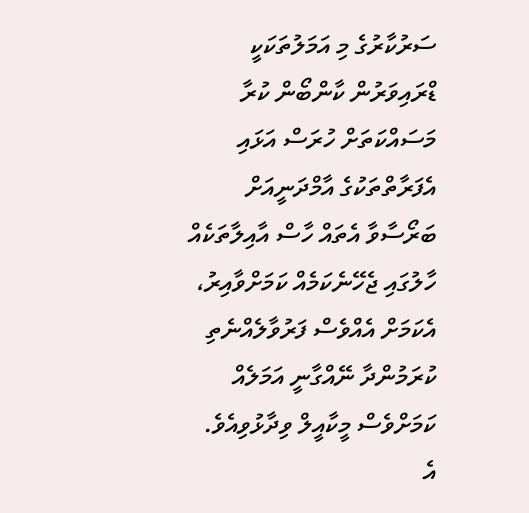ސަރުކާރުގެ މި އަމަލުތަކަކީ ޑްރައިވަރުން ކާންބޯން ކުރާ މަސައްކަތަށް ހުރަސް އަޅައި އެފަރާތްތަކުގެ އާމްދަނީއަށް ބަރޯސާވާ އެތައް ހާސް އާއިލާތަކެއް ހާލުގައި ޖެހޭނެކަމެއް ކަމަށްވާއިރު، އެކަމަށް އެއްވެސް ފަރުވާލެއްނެތި ކުރަމުންދާ ނޭއްގާނީ އަމަލެއް ކަމަށްވެސް މީކާއީލް ވިދާޅުވިއެވެ.
އެ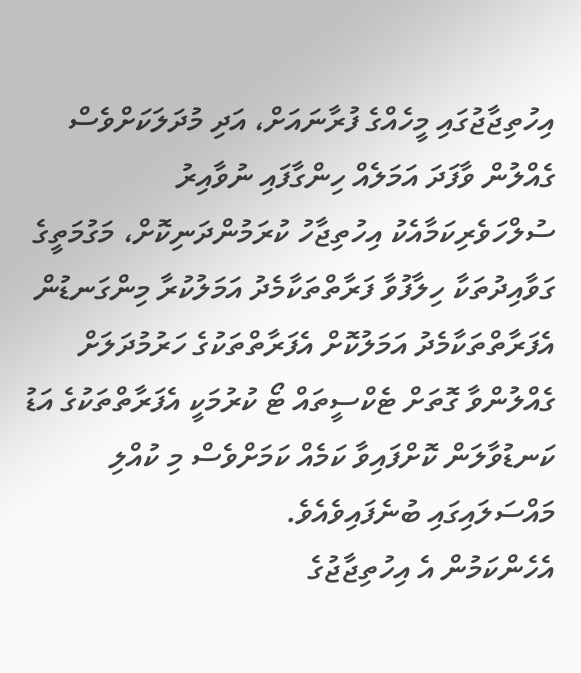އިހުތިޖާޖުގައި މީހެއްގެ ފުރާނައަށް، އަދި މުދަލަކަށްވެސް ގެއްލުން ވާފަދަ އަމަލެއް ހިންގާފައި ނުވާއިރު ސުލްހަވެރިކަމާއެކު އިހުތިޖާހު ކުރަމުންދަނިކޮށް، މަގުމަތީގެ ގަވާއިދުތަކާ ހިލާފުވާ ފަރާތްތަކާމެދު އަމަލުކުރާ މިންގަނޑުން އެފަރާތްތަކާމެދު އަމަލުކޮށް އެފަރާތްތަކުގެ ހަރުމުދަލަށް ގެއްލުންވާ ގޮތަށް ޓެކްސީތައް ޓޯ ކުރުމަކީ އެފަރާތްތަކުގެ އަޑު ކަނޑުވާލަން ކޮށްފައިވާ ކަމެއް ކަމަށްވެސް މި ކުއްލި މައްސަލައިގައި ބުނެފައިވެއެވެ.
އެހެންކަމުން އެ އިހުތިޖާޖުގެ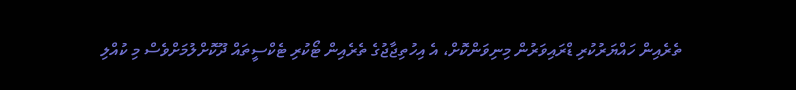ތެރެއިން ހައްޔަރުކުރި ޑްރައިވަރުން މިނިވަންކޮށް، އެ އިހުތިޖާޖުގެ ތެރެއިން ޓޯކުރި ޓެކްސީތައް ދޫކޮށްލުމަށްވެސް މި ކުއްލި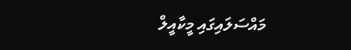މައްސަލައިގައި މީކާއީލް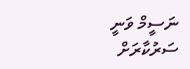ނަސީމް ވަނީ ސަރުކާރަށް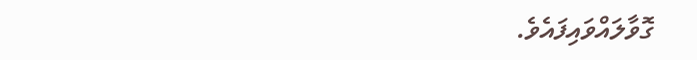ގޮވާލައްވައިފައެވެ.